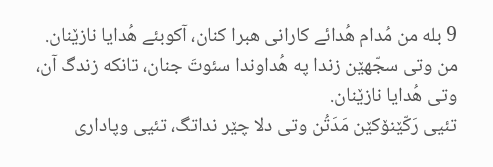9 بله من مُدام هُدائے کارانی هبرا کنان، آکوبئے هُدایا نازێنان.
من وتی سجّهێن زندا په هُداوندا سئوتَ جنان، تانکه زندگ آن، وتی هُدایا نازێنان.
تئیی رَکّێنۆکێن مَدَتُن وتی دلا چێر نداتگ، تئیی وپاداری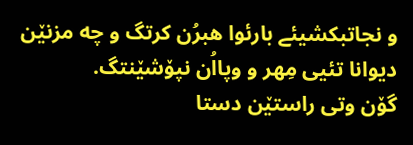و نجاتبکشیئے بارئوا هبرُن کرتگ و چه مزنێن دیوانا تئیی مِهر و وپااُن نپۆشێنتگ.
گۆن وتی راستێن دستا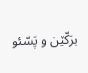برَکّێن و پَسّئو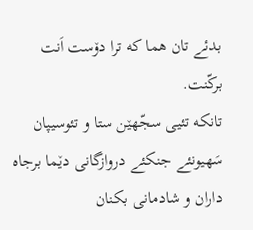بدئے تان هما که ترا دۆست اَنت برکّنت.
تانکه تئیی سجّهێن ستا و تئوسیپان سَهیونئے جنکئے دروازگانی دێما برجاه داران و شادمانی بکنان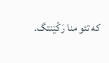که تئو منا رَکّێنتگ.